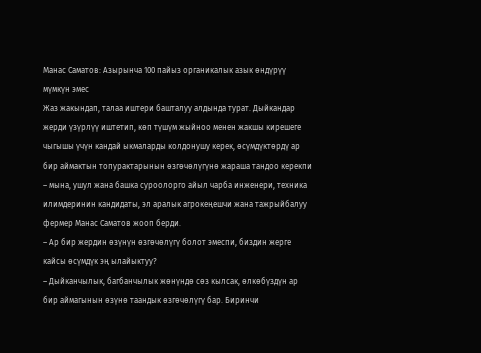Манас Саматов: Азырынча 100 пайыз органикалык азык өндүрүү мүмкүн эмес
Жаз жакындап, талаа иштери башталуу алдында турат. Дыйкандар жерди үзүрлүү иштетип, көп түшүм жыйноо менен жакшы кирешеге чыгышы үчүн кандай ыкмаларды колдонушу керек, өсүмдүктөрдү ар бир аймактын топурактарынын өзгөчөлүгүнө жараша тандоо керекпи – мына, ушул жана башка суроолорго айыл чарба инженери, техника илимдеринин кандидаты, эл аралык агрокеңешчи жана тажрыйбалуу фермер Манас Саматов жооп берди.
– Ар бир жердин өзүнүн өзгөчөлүгү болот эмеспи, биздин жерге кайсы өсүмдүк эң ылайыктуу?
– Дыйканчылык, багбанчылык жөнүндө сөз кылсак, өлкөбүздүн ар бир аймагынын өзүнө таандык өзгөчөлүгү бар. Биринчи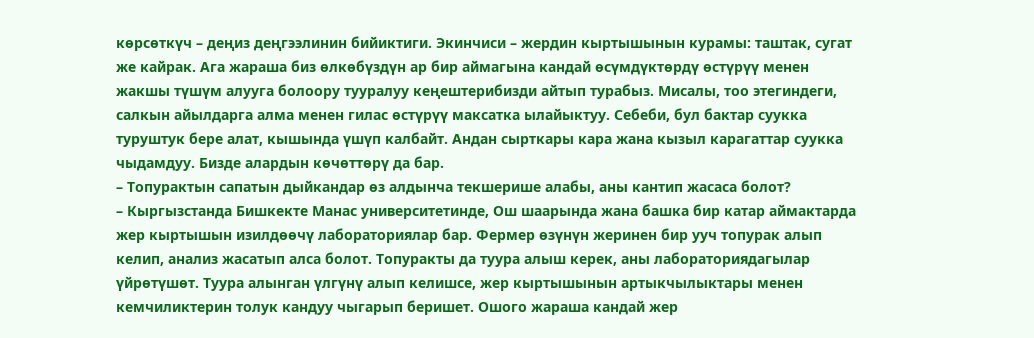көрсөткүч – деңиз деңгээлинин бийиктиги. Экинчиси – жердин кыртышынын курамы: таштак, сугат же кайрак. Ага жараша биз өлкөбүздүн ар бир аймагына кандай өсүмдүктөрдү өстүрүү менен жакшы түшүм алууга болоору тууралуу кеңештерибизди айтып турабыз. Мисалы, тоо этегиндеги, салкын айылдарга алма менен гилас өстүрүү максатка ылайыктуу. Себеби, бул бактар суукка туруштук бере алат, кышында үшүп калбайт. Андан сырткары кара жана кызыл карагаттар суукка чыдамдуу. Бизде алардын көчөттөрү да бар.
– Топурактын сапатын дыйкандар өз алдынча текшерише алабы, аны кантип жасаса болот?
– Кыргызстанда Бишкекте Манас университетинде, Ош шаарында жана башка бир катар аймактарда жер кыртышын изилдөөчү лабораториялар бар. Фермер өзүнүн жеринен бир ууч топурак алып келип, анализ жасатып алса болот. Топуракты да туура алыш керек, аны лабораториядагылар үйрөтүшөт. Туура алынган үлгүнү алып келишсе, жер кыртышынын артыкчылыктары менен кемчиликтерин толук кандуу чыгарып беришет. Ошого жараша кандай жер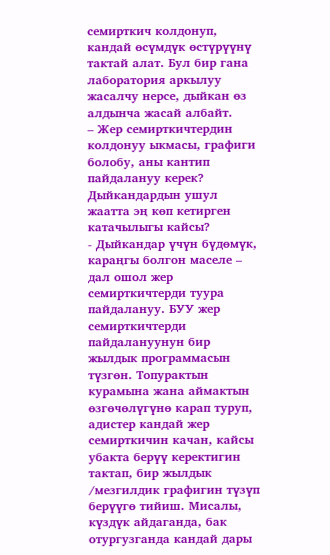семирткич колдонуп, кандай өсүмдүк өстүрүүнү тактай алат. Бул бир гана лаборатория аркылуу жасалчу нерсе, дыйкан өз алдынча жасай албайт.
– Жер семирткичтердин колдонуу ыкмасы, графиги болобу, аны кантип пайдалануу керек? Дыйкандардын ушул жаатта эң көп кетирген катачылыгы кайсы?
- Дыйкандар үчүн бүдөмүк, караңгы болгон маселе – дал ошол жер семирткичтерди туура пайдалануу. БУУ жер семирткичтерди пайдалануунун бир жылдык программасын түзгөн. Топурактын курамына жана аймактын өзгөчөлүгүнө карап туруп, адистер кандай жер семирткичин качан, кайсы убакта берүү керектигин тактап, бир жылдык /мезгилдик графигин түзүп берүүгө тийиш. Мисалы, күздүк айдаганда, бак отургузганда кандай дары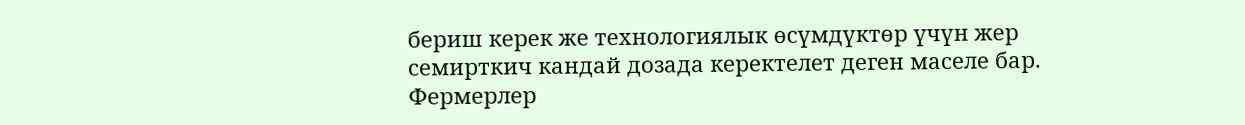бериш керек же технологиялык өсүмдүктөр үчүн жер семирткич кандай дозада керектелет деген маселе бар. Фермерлер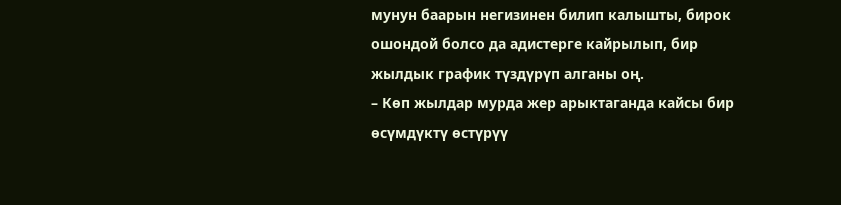мунун баарын негизинен билип калышты, бирок ошондой болсо да адистерге кайрылып, бир жылдык график түздүрүп алганы оң.
– Көп жылдар мурда жер арыктаганда кайсы бир өсүмдүктү өстүрүү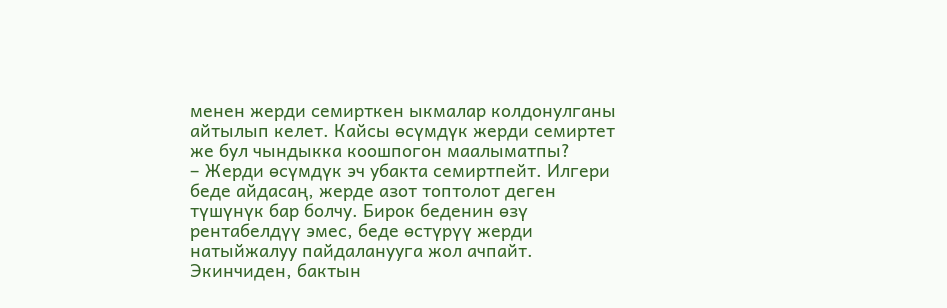менен жерди семирткен ыкмалар колдонулганы айтылып келет. Кайсы өсүмдүк жерди семиртет же бул чындыкка коошпогон маалыматпы?
– Жерди өсүмдүк эч убакта семиртпейт. Илгери беде айдасаң, жерде азот топтолот деген түшүнүк бар болчу. Бирок беденин өзү рентабелдүү эмес, беде өстүрүү жерди натыйжалуу пайдаланууга жол ачпайт. Экинчиден, бактын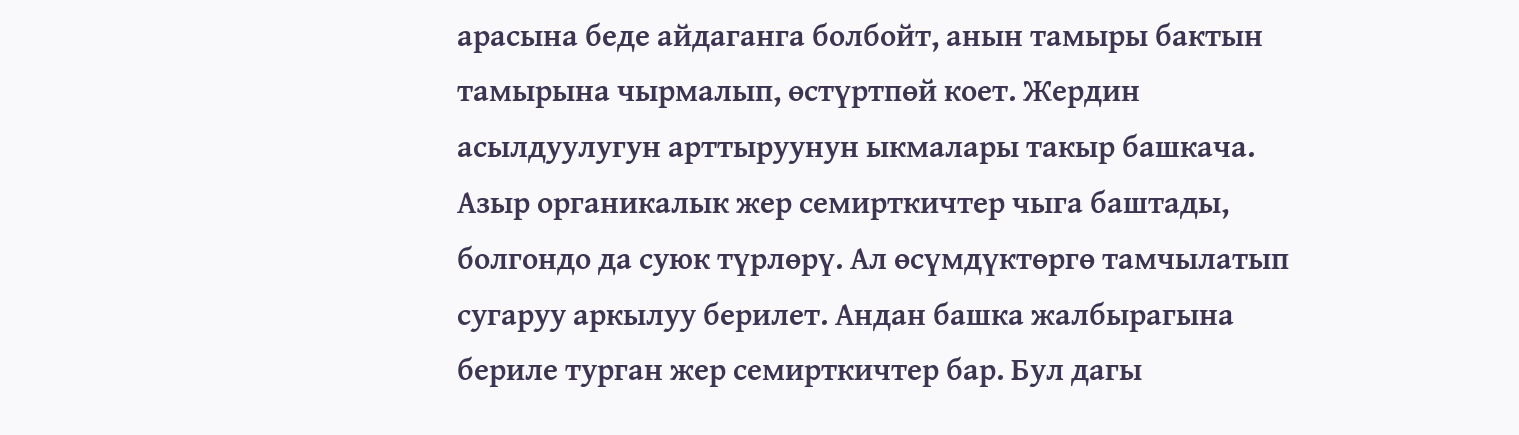арасына беде айдаганга болбойт, анын тамыры бактын тамырына чырмалып, өстүртпөй коет. Жердин асылдуулугун арттыруунун ыкмалары такыр башкача. Азыр органикалык жер семирткичтер чыга баштады, болгондо да суюк түрлөрү. Ал өсүмдүктөргө тамчылатып сугаруу аркылуу берилет. Андан башка жалбырагына бериле турган жер семирткичтер бар. Бул дагы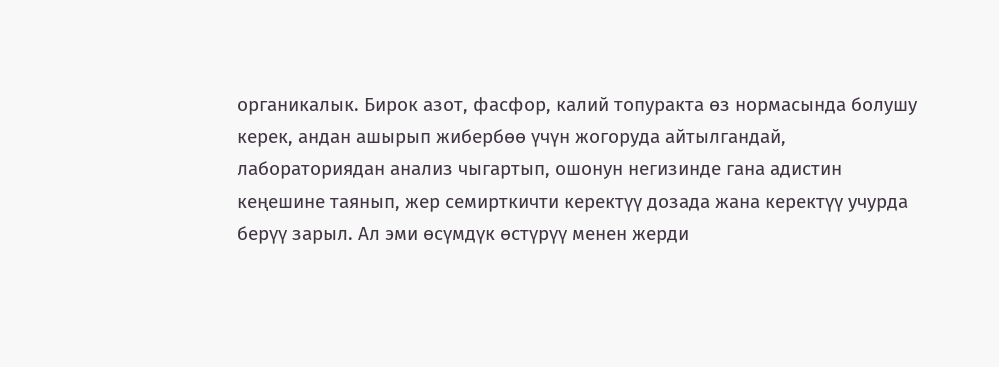органикалык. Бирок азот, фасфор, калий топуракта өз нормасында болушу керек, андан ашырып жибербөө үчүн жогоруда айтылгандай, лабораториядан анализ чыгартып, ошонун негизинде гана адистин кеңешине таянып, жер семирткичти керектүү дозада жана керектүү учурда берүү зарыл. Ал эми өсүмдүк өстүрүү менен жерди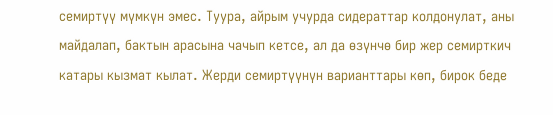семиртүү мүмкүн эмес. Туура, айрым учурда сидераттар колдонулат, аны майдалап, бактын арасына чачып кетсе, ал да өзүнчө бир жер семирткич катары кызмат кылат. Жерди семиртүүнүн варианттары көп, бирок беде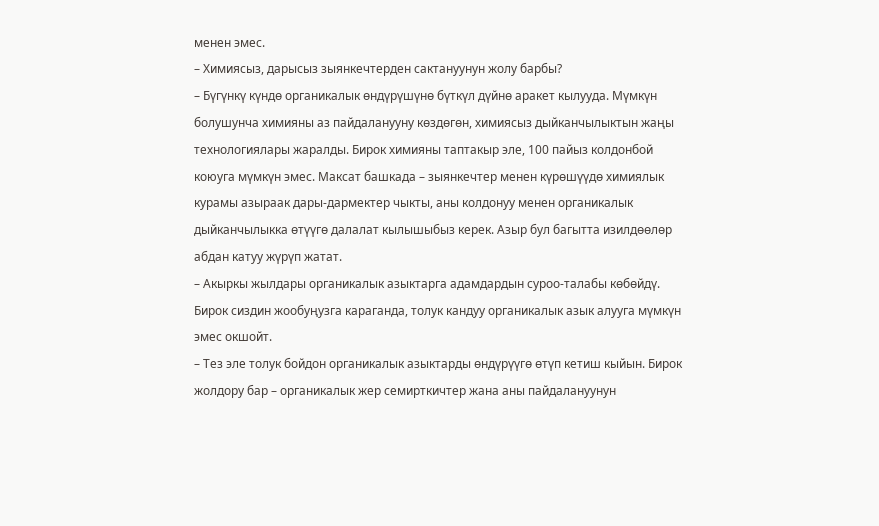менен эмес.
– Химиясыз, дарысыз зыянкечтерден сактануунун жолу барбы?
– Бүгүнкү күндө органикалык өндүрүшүнө бүткүл дүйнө аракет кылууда. Мүмкүн болушунча химияны аз пайдаланууну көздөгөн, химиясыз дыйканчылыктын жаңы технологиялары жаралды. Бирок химияны таптакыр эле, 100 пайыз колдонбой коюуга мүмкүн эмес. Максат башкада – зыянкечтер менен күрөшүүдө химиялык курамы азыраак дары-дармектер чыкты, аны колдонуу менен органикалык дыйканчылыкка өтүүгө далалат кылышыбыз керек. Азыр бул багытта изилдөөлөр абдан катуу жүрүп жатат.
– Акыркы жылдары органикалык азыктарга адамдардын суроо-талабы көбөйдү. Бирок сиздин жообуңузга караганда, толук кандуу органикалык азык алууга мүмкүн эмес окшойт.
– Тез эле толук бойдон органикалык азыктарды өндүрүүгө өтүп кетиш кыйын. Бирок жолдору бар – органикалык жер семирткичтер жана аны пайдалануунун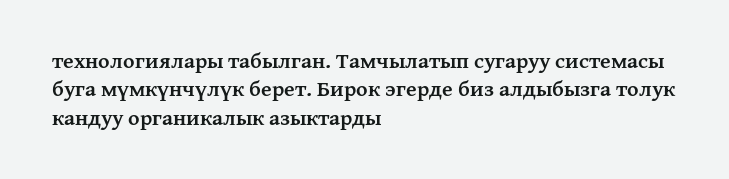технологиялары табылган. Тамчылатып сугаруу системасы буга мүмкүнчүлүк берет. Бирок эгерде биз алдыбызга толук кандуу органикалык азыктарды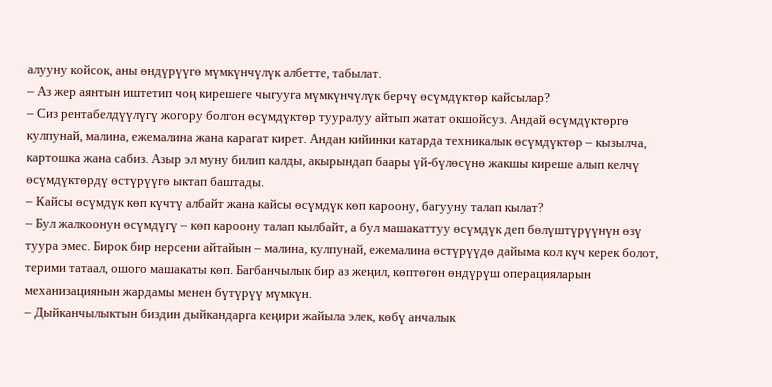алууну койсок, аны өндүрүүгө мүмкүнчүлүк албетте, табылат.
– Аз жер аянтын иштетип чоң кирешеге чыгууга мүмкүнчүлүк берчү өсүмдүктөр кайсылар?
– Сиз рентабелдүүлүгү жогору болгон өсүмдүктөр тууралуу айтып жатат окшойсуз. Андай өсүмдүктөргө кулпунай, малина, ежемалина жана карагат кирет. Андан кийинки катарда техникалык өсүмдүктөр – кызылча, картошка жана сабиз. Азыр эл муну билип калды, акырындап баары үй-бүлөсүнө жакшы киреше алып келчү өсүмдүктөрдү өстүрүүгө ыктап баштады.
– Кайсы өсүмдүк көп күчтү албайт жана кайсы өсүмдүк көп кароону, багууну талап кылат?
– Бул жалкоонун өсүмдүгү – көп кароону талап кылбайт, а бул машакаттуу өсүмдүк деп бөлүштүрүүнүн өзү туура эмес. Бирок бир нерсени айтайын – малина, кулпунай, ежемалина өстүрүүдө дайыма кол күч керек болот, терими татаал, ошого машакаты көп. Багбанчылык бир аз жеңил, көптөгөн өндүрүш операцияларын механизациянын жардамы менен бүтүрүү мүмкүн.
– Дыйканчылыктын биздин дыйкандарга кеңири жайыла элек, көбү анчалык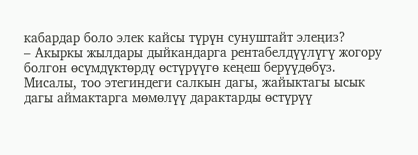кабардар боло элек кайсы түрүн сунуштайт элеңиз?
– Акыркы жылдары дыйкандарга рентабелдүүлүгү жогору болгон өсүмдүктөрдү өстүрүүгө кеңеш берүүдөбүз. Мисалы, тоо этегиндеги салкын дагы, жайыктагы ысык дагы аймактарга мөмөлүү дарактарды өстүрүү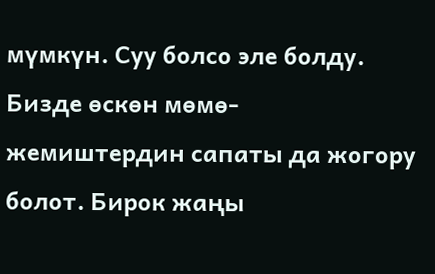мүмкүн. Суу болсо эле болду. Бизде өскөн мөмө-жемиштердин сапаты да жогору болот. Бирок жаңы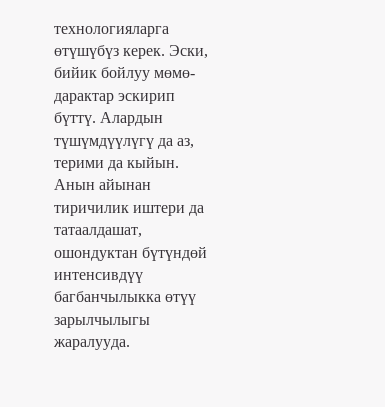технологияларга өтүшүбүз керек. Эски, бийик бойлуу мөмө-дарактар эскирип бүттү. Алардын түшүмдүүлүгү да аз, терими да кыйын. Анын айынан тиричилик иштери да татаалдашат, ошондуктан бүтүндөй интенсивдүү багбанчылыкка өтүү зарылчылыгы жаралууда.